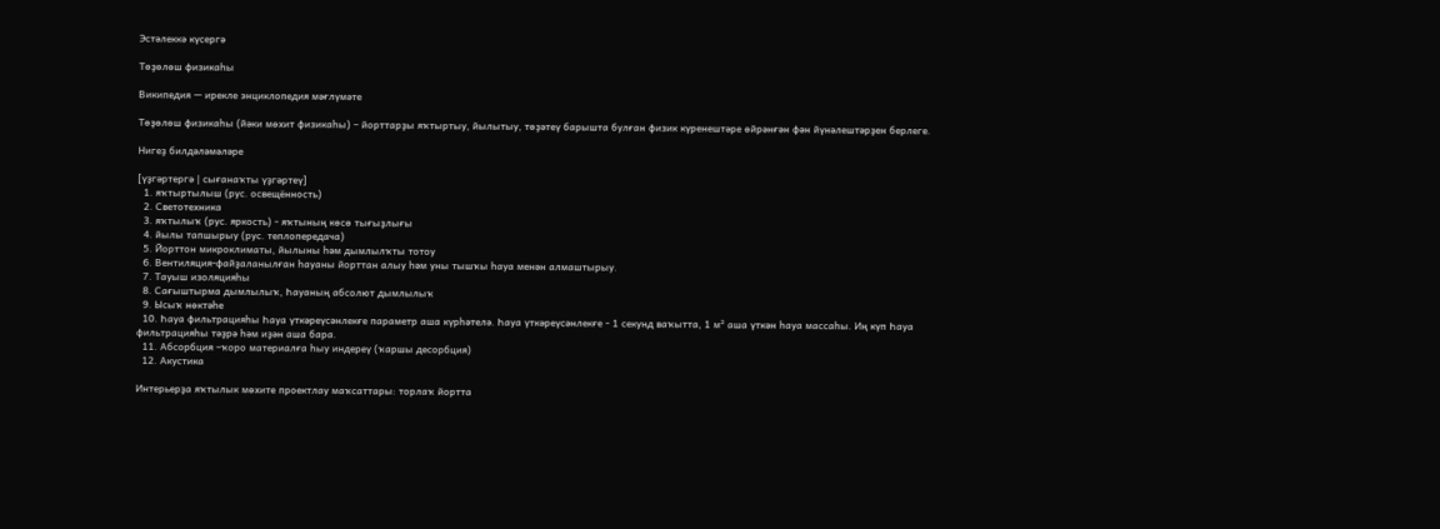Эстәлеккә күсергә

Төҙөлөш физикаһы

Википедия — ирекле энциклопедия мәғлүмәте

Төҙөлөш физикаһы (йәки мөхит физикаһы) – йорттарҙы яҡтыртыу, йылытыу, төҙәтеү барышта булған физик күренештәре өйрәнғән фән йүнәлештәрҙен берлеге.

Нигеҙ билдәләмәләре

[үҙгәртергә | сығанаҡты үҙгәртеү]
  1. яҡтыртылыш (рус. освещённость)
  2. Светотехника
  3. яҡтылыҡ (рус. яркость) - яҡтының көсө тығыҙлығы
  4. йылы тапшырыу (рус. теплопередача)
  5. Йорттон микроклиматы, йылыны һәм дымлылҡты тотоу
  6. Вентиляция-файҙаланылған һауаны йорттан алыу һәм уны тышҡы һауа менән алмаштырыу.
  7. Тауыш изоляцияһы
  8. Сағыштырма дымлылыҡ, Һауаның абсолют дымлылыҡ
  9. Ысыҡ нөктәһе
  10. Һауа фильтрацияһы Һауа үткәреүсәнлекғе параметр аша күрһәтелә. Һауа үткәреүсәнлекғе - 1 секунд ваҡытта, 1 м² аша үткән һауа массаһы. Иң күп Һауа фильтрацияһы тәҙрә һәм иҙән аша бара.
  11. Абсорбция –ҡоро материалға һыу индереү (ҡаршы десорбция)
  12. Акустика

Интерьерҙа яҡтылык мөхите проектлау маҡсаттары: торлаҡ йортта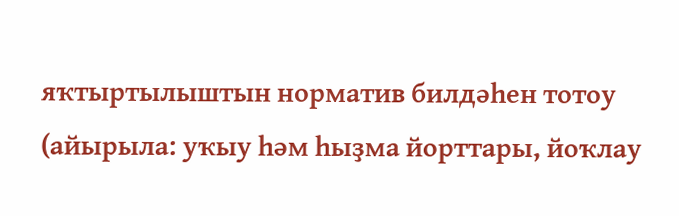яҡтыртылыштын норматив билдәһен тотоу (айырыла: уҡыу һәм һыҙма йорттары, йоҡлау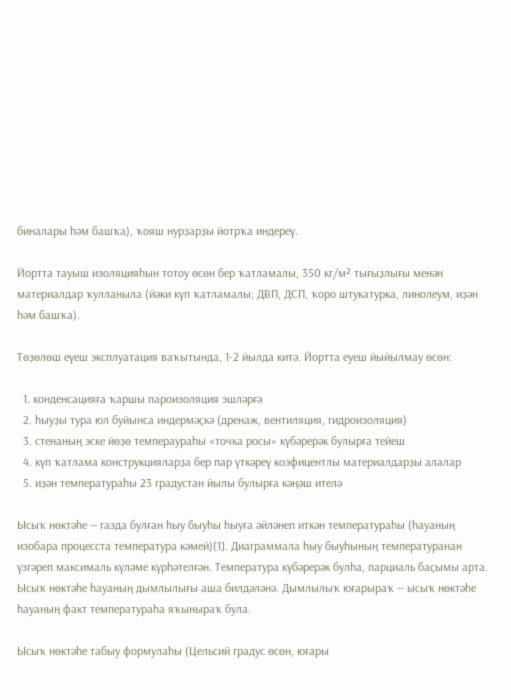биналары һәм башҡа), ҡояш нурҙарҙы йотрҡа индереү.

Йортта тауыш изоляцияһын тотоу өсөн бер ҡатламалы, 350 кг/м² тығыҙлығы менән материалдар ҡулланыла (йәки күп ҡатламалы; ДВП, ДСП, ҡоро штукатурка, линолеум, иҙән һәм башҡа).

Төҙөлөш еүеш эксплуатация ваҡытында, 1-2 йылда китә. Йортта еуеш йыйылмау өсөн:

  1. конденсацияға ҡаршы пароизоляция эшләрғә
  2. һыуҙы тура юл буйынса индермәҫкә (дренаж, вентиляция, гидроизоляция)
  3. стенаның эске йөҙө темпераураһы «точка росы» күбәрерәк булырға тейеш
  4. күп ҡатлама конструкцияларҙа бер пар үткәреү коэфицентлы материалдарҙы алалар
  5. иҙән температураһы 23 градустан йылы булырға кәңәш ителә

Ысыҡ нөктәһе — газда булған һыу быуһы һыуға әйләнеп иткән температураһы (һауаның изобара процесста температура кәмей)[1]. Диаграммала һыу быуһының температуранан үзгәреп максималь күләме күрһәтелғән. Температура күбәрерәк булһа, парциаль баҫымы арта. Ысыҡ нөктәһе һауаның дымлылығы аша билдәләнә. Дымлылыҡ юғарыраҡ — ысыҡ нөктәһе һауаның факт температураһа яҡыныраҡ була.

Ысыҡ нөктәһе табыу формулаһы (Цельсий градус өсөн, юғары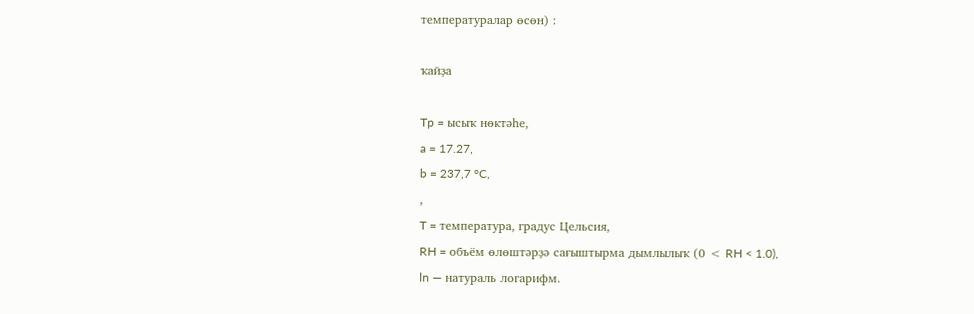температуралар өсөн) :

ҡайҙа

Tp = ысыҡ нөктәһе,
a = 17.27,
b = 237,7 °C,
,
T = температура, градус Цельсия,
RH = объём өлөштәрҙә сағыштырма дымлылыҡ (0 < RH < 1.0),
ln — натураль логарифм.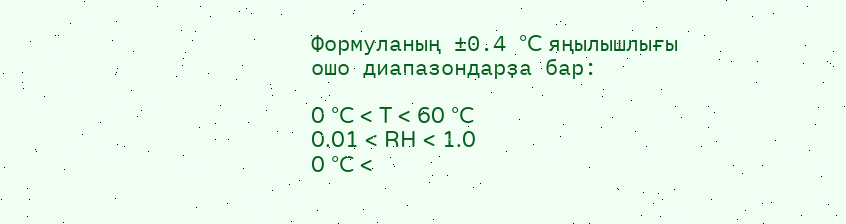Формуланың ±0.4 °C яңылышлығы ошо диапазондарҙа бар:

0 °C < T < 60 °C
0.01 < RH < 1.0
0 °C <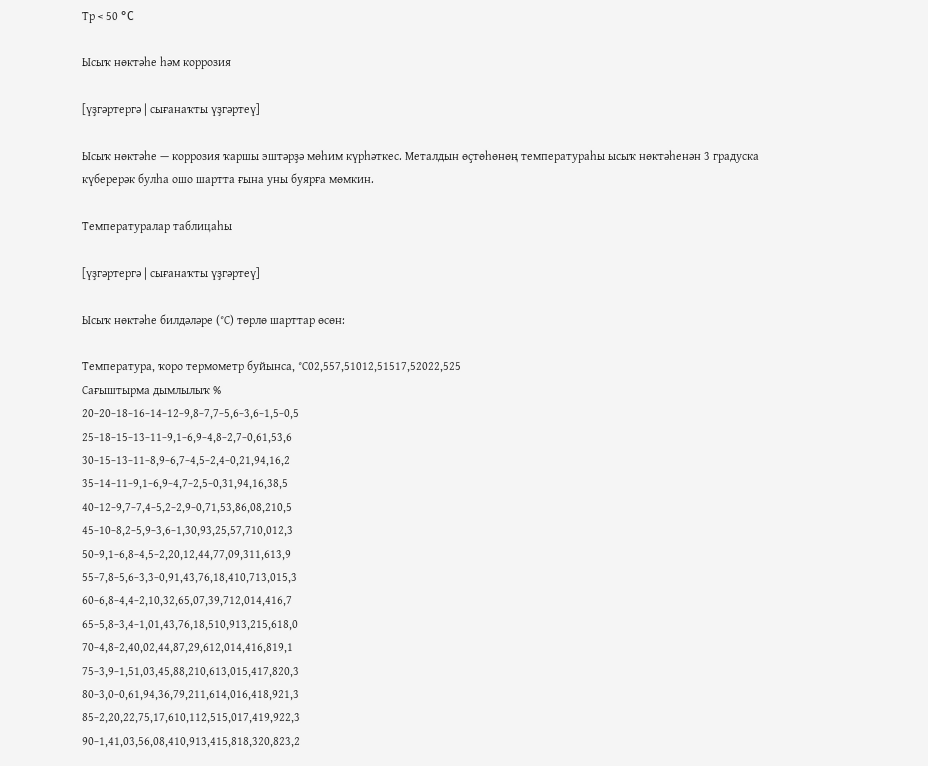Tр < 50 °C

Ысыҡ нөктәһе һәм коррозия

[үҙгәртергә | сығанаҡты үҙгәртеү]

Ысыҡ нөктәһе — коррозия ҡаршы эштәрҙә мөһим күрһәткес. Металдын өҫтөһөнөң температураһы ысыҡ нөктәһенән 3 градуска күберерәк булһа ошо шартта ғына уны буярға мөмкин.

Температуралар таблицаһы

[үҙгәртергә | сығанаҡты үҙгәртеү]

Ысыҡ нөктәһе билдәләре (°С) төрлө шарттар өсөн:

Температура, ҡоро термометр буйынса, °С02,557,51012,51517,52022,525
Сағыштырма дымлылыҡ %
20−20−18−16−14−12−9,8−7,7−5,6−3,6−1,5−0,5
25−18−15−13−11−9,1−6,9−4,8−2,7−0,61,53,6
30−15−13−11−8,9−6,7−4,5−2,4−0,21,94,16,2
35−14−11−9,1−6,9−4,7−2,5−0,31,94,16,38,5
40−12−9,7−7,4−5,2−2,9−0,71,53,86,08,210,5
45−10−8,2−5,9−3,6−1,30,93,25,57,710,012,3
50−9,1−6,8−4,5−2,20,12,44,77,09,311,613,9
55−7,8−5,6−3,3−0,91,43,76,18,410,713,015,3
60−6,8−4,4−2,10,32,65,07,39,712,014,416,7
65−5,8−3,4−1,01,43,76,18,510,913,215,618,0
70−4,8−2,40,02,44,87,29,612,014,416,819,1
75−3,9−1,51,03,45,88,210,613,015,417,820,3
80−3,0−0,61,94,36,79,211,614,016,418,921,3
85−2,20,22,75,17,610,112,515,017,419,922,3
90−1,41,03,56,08,410,913,415,818,320,823,2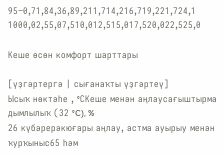95−0,71,84,36,89,211,714,216,719,221,724,1
1000,02,55,07,510,012,515,017,520,022,525,0

Кеше өсөн комфорт шарттары

[үҙгәртергә | сығанаҡты үҙгәртеү]
Ысыҡ нөктәһе , °CКеше менән аңлаусағыштырма дымлылыҡ (32 °C), %
26 күбәрерәкюғары аңлау, астма ауырыу менән ҡурҡыныс65 һәм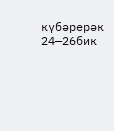күбәрерәк
24—26бик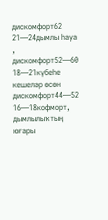дискомфорт62
21—24дымлы һауа , дискомфорт52—60
18—21күбеһе кешеләр өсөн дискомфорт44—52
16—18кофморт, дымлылыҡтың юғары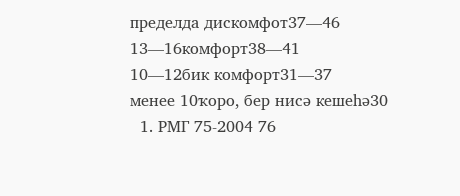пределда дискомфот37—46
13—16комфорт38—41
10—12бик комфорт31—37
менее 10ҡоро, бер нисә кешеһә30
  1. РМГ 75-2004 76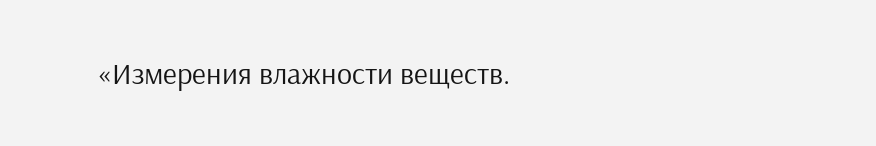«Измерения влажности веществ.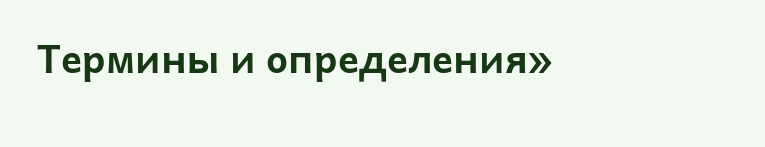Термины и определения»